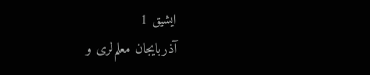ایشیق 1
آذربایجان معلم‌لری و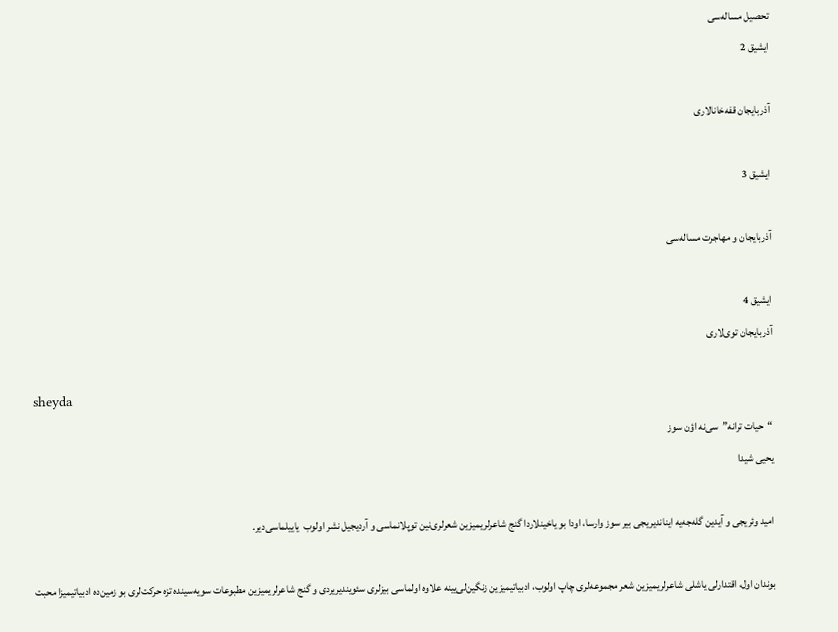تحصیل مساله‌سی
ایشیق 2

آذربایجان قفه‌خانالاری

ایشیق 3

آذربایجان و مهاجرت مساله‌سی

ایشیق 4
آذربایجان توی‌لاری

sheyda
“حیات ترانه”سی‌نه اؤن سوز
یحیی شیدا

امید وئریجی و آیدین گله‌جه‌یه ایناندیریجی بیر سوز وارسا، اودا بو یاخینلاردا گنج شاعرلریمیزین شعرلری‌نین توپلانماسی و آردیجیل نشر اولوب  یاییلماسی‌دیر.

بوندان اول، اقتدارلی یاشلی شاعرلریمیزین شعر مجموعه‌لری چاپ اولوب، ادبیاتیمیزین زنگین‌لی‌یینه علاوه اولماسی بیزلری سئویندیریردی و گنج شاعرلریمیزین مطبوعات سویه‌سینده تزه حرکت‌لری بو زمین‌ده ادبیاتیمیزا محبت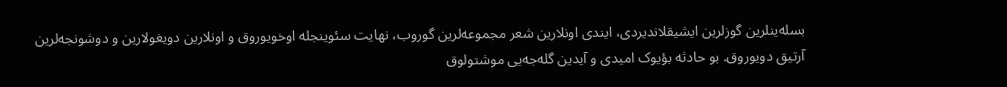بسله‌ینلرین گوزلرین ایشیقلاندیردی، ایندی اونلارین شعر مجموعه‌لرین گوروب، نهایت سئوینجله اوخویوروق و اونلارین دویغولارین و دوشونجه‌لرین آرتیق دویوروق. بو حادثه بؤیوک امیدی و آیدین گله‌جه‌یی موشتولوق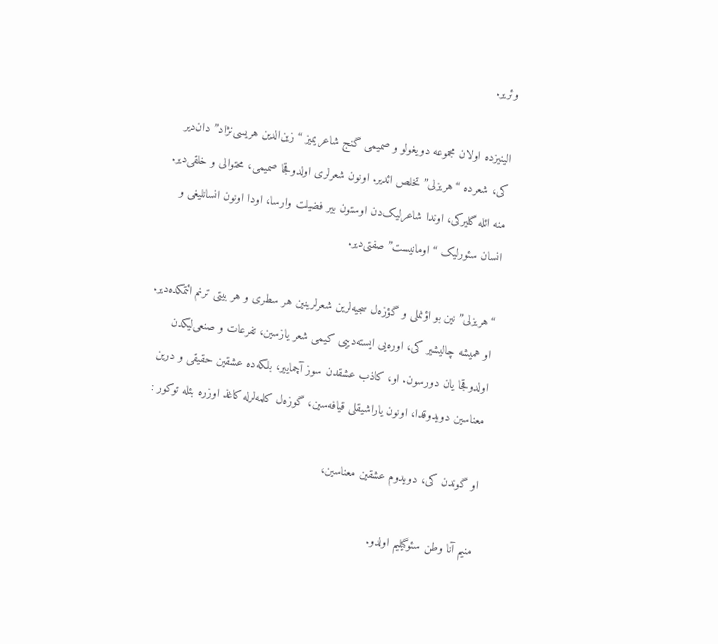وئریر.

الینیزده اولان مجموعه دویغولو و صمیمی گنج شاعریمیز “زین‌الدین هریسی‌نژاد”دان‌دیر کی، شعرده “هریزلی” تخلص ائدیر. اونون شعرلری اولدوقجا صمیمی، محتوالی و خلقی‌دیر. منه ائله گلیر‌کی، اوندا شاعرلیک‌دن اوستون بیر فضیلت وارسا، اودا اونون انسانلیغی و انسان سئورلیک “اومانیست” صفتی‌دیر.

“هریزلی‌”نین بو اؤنملی و گؤزه‌ل سجیه‌لرین شعرلرینین هر سطری و هر بیتی ترنم ائتمکده‌دیر. او همیشه چالیشیر کی، اوره‌یی ایسته‌دییی کیمی شعر یازسین، تفرعات و صنعی‌لیکدن اولدوقجا یان دورسون. او، کاذب عشقدن سوز آچماییر، بلکه‌ده عشقین حقیقی و درین معناسین دویدوقدا، اونون یاراشیقلی قیافه‌سین، گوزه‌ل کلمه‌لرله کاغذ اوزره بئله توکور :

او گوندن کی‌، دویدوم عشقین معناسین،

منیم آنا وطن سئوگیلیم اولدو.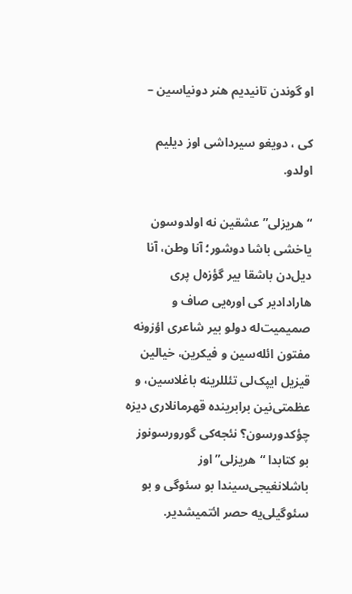او گوندن تانیدیم هنر دونیاسین –

کی ، دویغو سیرداشی اوز دیلیم اولدو.

“هریزلی” عشقین نه اولدوسون یاخشی باشا دوشور؛ آنا وطن، آنا دیل‌دن باشقا بیر گؤزه‌ل پری هارادادیر کی اوره‌یی صاف و صمیمیت‌له دولو بیر شاعری اؤزونه مفتون ائله‌سین و فیکرین، خیالین قیزیل ایپک‌لی تئللرینه باغلاسین، و عظمتی‌نین برابرینده قهرمانلاری دیزه چؤکدورسون؟ نئجه‌کی گورورسونوز بو کتابدا “هریزلی” اوز باشلانغیجی‌سیندا بو سئوگی و بو سئوگیلی‌یه حصر ائتمیشدیر.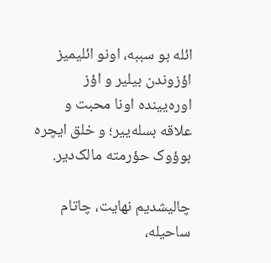ائله بو سببه، اونو ائلیمیز اؤزوندن بیلیر و اؤز اوره‌یینده اونا محبت و علاقه بسله‌ییر؛ و خلق ایچره بوؤوک حؤرمته مالک‌دیر.

چالیشدیم نهایت، چاتام ساحیله،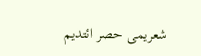شعریمی حصر ائتدیم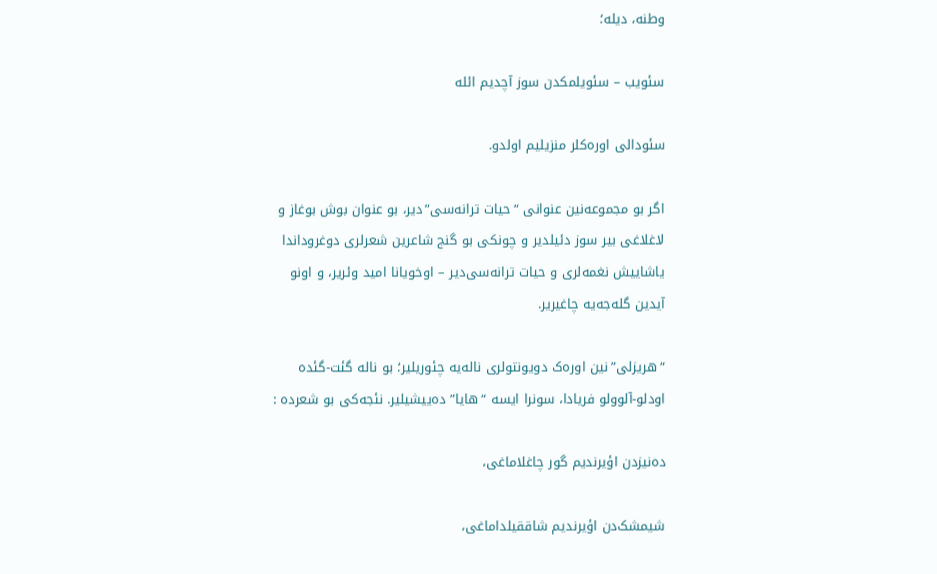وطنه، دیله؛

سئویب – سئویلمکدن سوز آچدیم ائله

سئودالی اوره‌کلر منزیلیم اولدو.

اگر بو مجموعه‌نین عنوانی “حیات ترانه‌سی”دیر، بو عنوان بوش بوغاز و لاغلاغی بیر سوز دئیلدیر و چونکی بو گنج شاعرین شعرلری دوغروداندا یاشاییش نغمه‌لری و حیات ترانه‌سی‌دیر – اوخویانا امید وئریر، و اونو آیدین گله‌جه‌یه چاغیریر.

“هریزلی”نین اوره‌ک دویونتولری ناله‌یه چئوریلیر؛ بو ناله گئت-گئده اودلو-آلوولو فریادا، سونرا ایسه “هایا” ده‌ییشیلیر. نئجه‌کی بو شعرده :

ده‌نیزدن اؤیرندیم گور چاغلاماغی،

شیمشک‌دن اؤیرندیم شاققیلداماغی،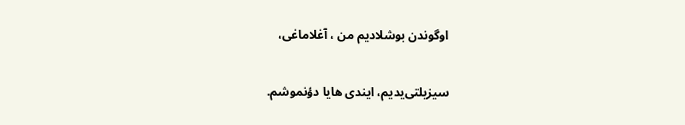اوگوندن بوشلادیم من ، آغلاماغی،

سیزیلتی‌یدیم، ایندی هایا دؤنموشم.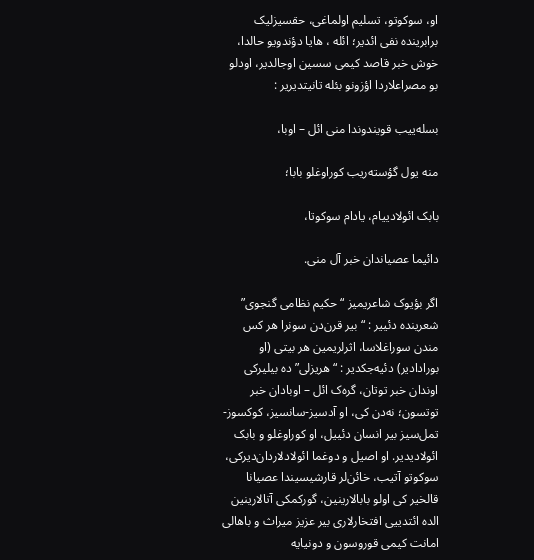او، سوکوتو، تسلیم اولماغی، حقسیزلیک برابرینده نفی ائدیر؛ ائله ، هایا دؤندویو حالدا، خوش خبر قاصد کیمی سسین اوجالدیر، اودلو بو مصراعلاردا اؤزونو بئله تانیتدیریر :

بسله‌ییب قویندوندا منی ائل – اوبا،

منه یول گؤسته‌ریب کوراوغلو بابا؛

بابک ائولادییام، یادام سوکوتا،

دائیما عصیاندان خبر آل منی.

اگر بؤیوک شاعریمیز “حکیم نظامی گنجوی” شعرینده دئییر : “بیر قرن‌دن سونرا هر کس مندن سوراغلاسا، اثرلریمین هر بیتی (او بورادادیر) دئیه‌جکدیر : “هریزلی”ده بیلیرکی اوندان خبر توتان، گره‌ک ائل – اوبادان خبر توتسون؛ نه‌دن کی، او آدسیز-سانسیز، کوکسوز-تمل‌سیز بیر انسان دئییل، او کوراوغلو و بابک ائولادیدیر. او اصیل و دوغما ائولادلاردان‌دیرکی، سوکوتو آتیب، خائن‌لر قارشیسیندا عصیانا قالخیر کی اولو بابالارینین، گورکمکی آتالارینین الده ائتدییی افتخارلاری بیر عزیز میراث و باهالی امانت کیمی قوروسون و دونیا‌یه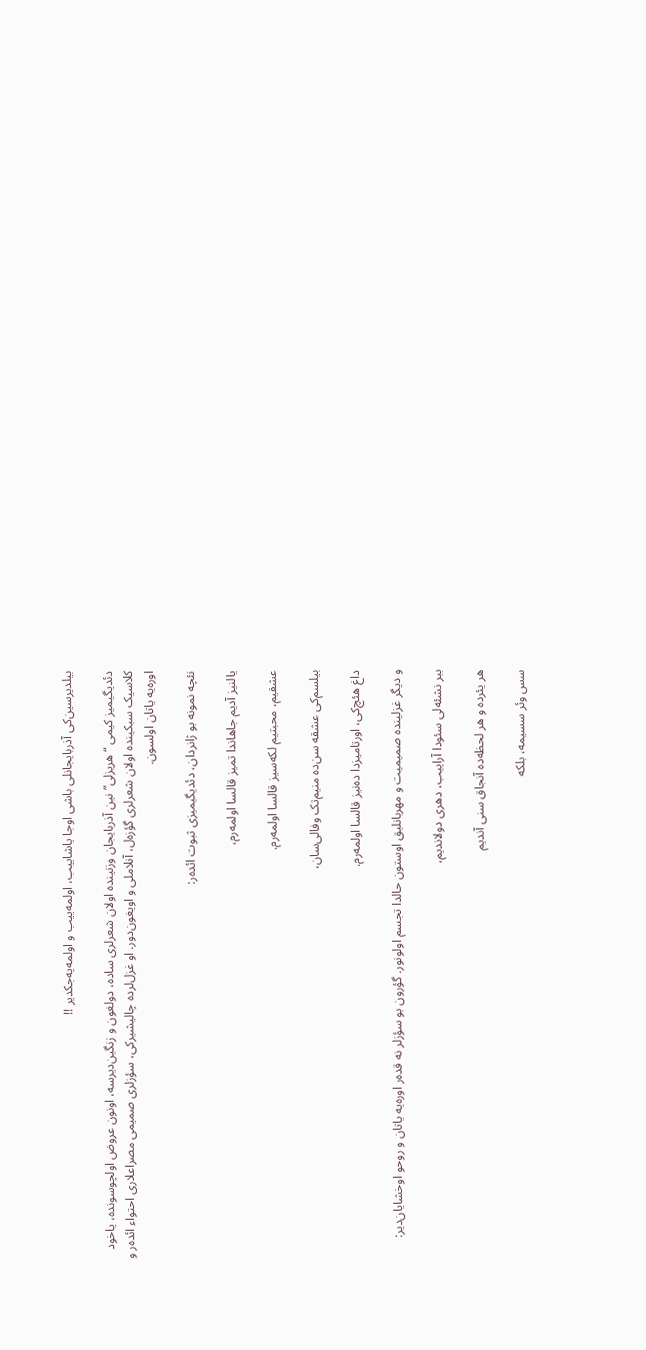بیلدیرسین‌کی آذربایجانلی باشی اوجا یاشاییب، اولمه‌ییب و اولمه‌یه‌جکدیر !!

دئدیگیمیز کیمی “هریزلی”نین آذربایجان وزنینده اولان شعرلری ساده، دولغون و زنگین‌دیرسه، اونون عروض اولچوسونده، یاخود کلاسیک سبکینده اولان شعرلری گؤ‌زه‌ل، آنلاملی و اویغون‌دور. او غزل‌لرده چالیشیرکی، سؤزلری صمیمی مصراعلاری احتواء ائده‌ر و اوره‌یه یاتان اولسون.

نئچه نمونه بو ژانردان، دئدیگیمیزی ثبوت ائده‌ر:

یالنیز آدیم جاهاندا تمیز قالسا اولمه‌رم،

عشقیم، محبتیم لکه‌سیز قالسا اولمه‌رم.

بیلسم‌کی عشقه سن‌ده منیم‌تک وفالی‌سان،

داغ هئچ‌کی، اورتامیزدا ده‌نیز قالسا اولمه‌رم.

و دیگر غزلینده صمیمیت و مهربانلیق اوستون حالدا تجسم اولونور. گؤرون بو سؤزلر نه قده‌ر اوره‌یه یاتان و روحو اوخشایان‌دیر:

ببر نشئه‌لی سئودا آراییب، دهری دولاندیم،

هر یئرده و هر لحظه‌ده آنجاق سنی آندیم

سس وئر سسیمه، بلکه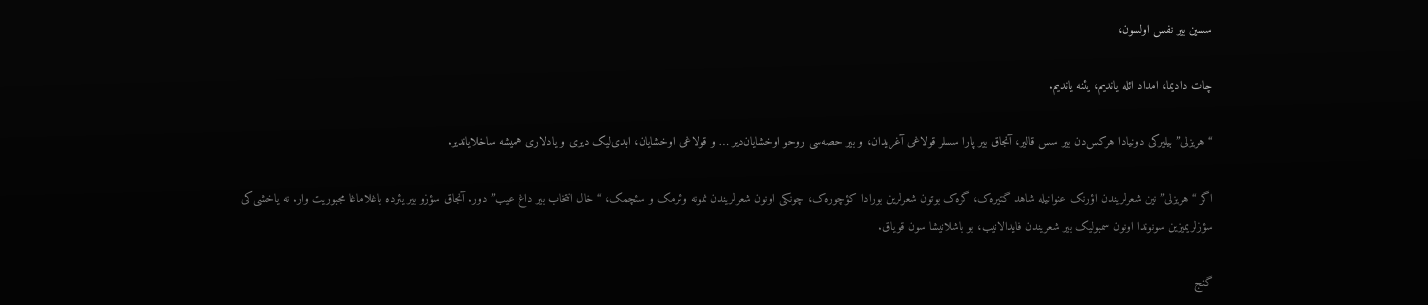سسین بیر نفس اولسون،

چات دادیما، امداد ائله یاندیم، یئنه یاندیم.

“هریزلی” بیلیر‌کی دونیادا هر‌کس‌دن بیر سس قالیر، آنجاق بیر پارا سسلر قولاغی آغریدان، و بیر حصه‌سی روحو اوخشایان‌دیر … و قولاغی اوخشایان، ابدی‌لیک دیری و یادلاری همیشه ساخلایاندیر.

اگر “هریزلی”نین شعرلریندن اؤرنک عنوانیله شاهد گتیره‌ک، گره‌ک بوتون شعرلرین بورادا کؤچوره‌ک، چونکی اونون شعرلریندن نمونه وئرمک و سئچمک، “خال انتخاب بیر داغ عیب” دور. آنجاق سؤزو بیر یئرده باغلاماغا مجبوریت وار. نه یاخشی‌کی سؤزلریمیزین سونوندا اونون سمبولیک بیر شعریندن فایدالانیب، بو باشلانیشا سون قویاق.

گنج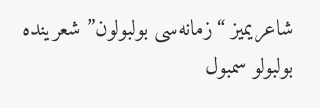شاعریمیز “زمانه‌سی بولبولون” شعرینده بولبولو سمبول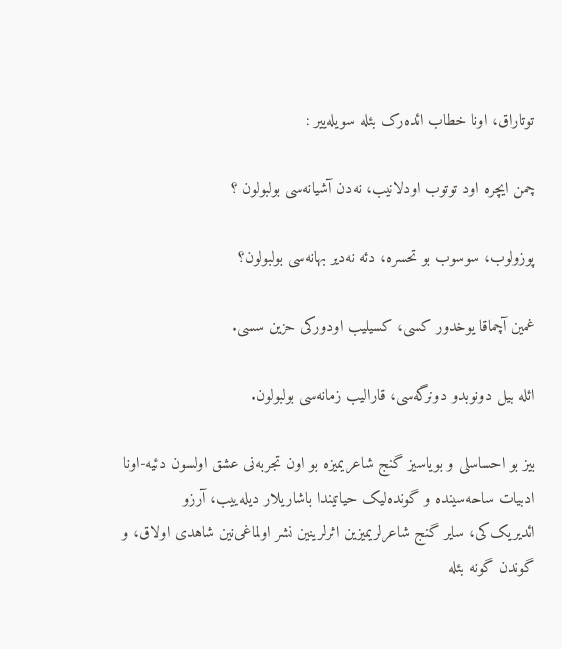توتاراق، اونا خطاب ائده‌رک بئله سو‌یله‌ییر :

چمن ایچره اود توتوب اودلانیب، نه‌دن آشیانه‌سی بولبولون ؟

پوزولوب، سوسوب بو تحسره، دئه نه‌دیر بهانه‌سی بولبولون؟

غمین آچماقا یوخدور کسی، کسیلیب اودورکی حزین سسی.

ائله بیل دونوبدو دونرگه‌سی، قارالیب زمانه‌سی بولبولون.

بیز بو احساسلی و بویاسیز گنج شاعریمیزه بو اون تجربه‌نی عشق اولسون دئیه-اونا ادبیات ساحه‌سینده و گونده‌لیک حیاتیندا باشاریلار دیله‌ییب، آرزو ائدیریک‌کی، سایر گنج شاعرلریمیزین اثرلرینین نشر اولماغی‌نین شاهدی اولاق، و گوندن گونه بئله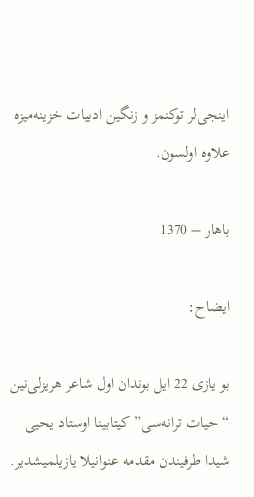اینجی‌لر توکنمز و زنگین ادبیات خزینه‌میزه علاوه اولسون.

باهار – 1370

ایضاح:

بو یازی 22 ایل بوندان اول شاعر هریزلی‌نین “حیات ترانه‌سی” کیتابینا اوستاد یحیی شیدا طرفیندن مقدمه عنوانیلا یازیلمیشدیر.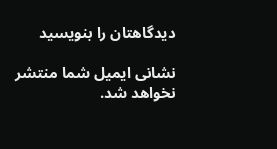دیدگاهتان را بنویسید

نشانی ایمیل شما منتشر نخواهد شد.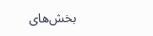بخش‌های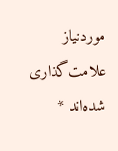موردنیاز علامت‌گذاری شده‌اند *